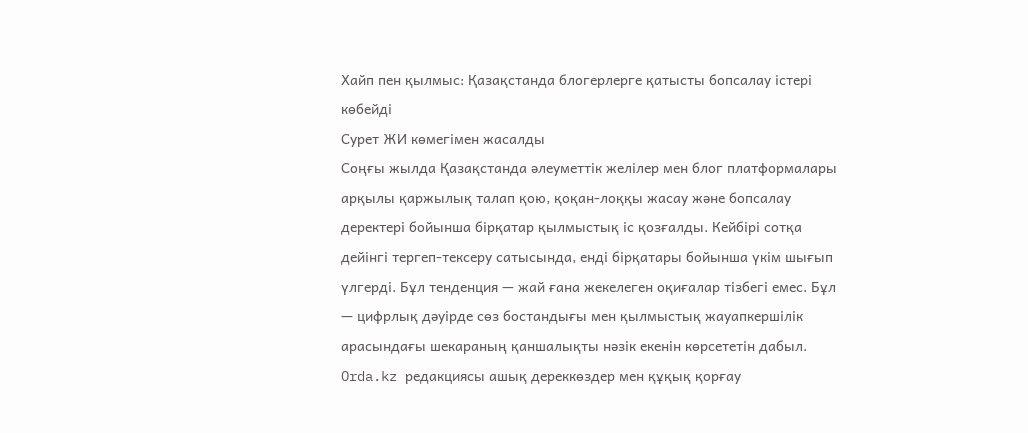Хайп пен қылмыс: Қазақстанда блогерлерге қатысты бопсалау істері көбейді
Сурет ЖИ көмегімен жасалды
Соңғы жылда Қазақстанда әлеуметтік желілер мен блог платформалары арқылы қаржылық талап қою, қоқан-лоққы жасау және бопсалау деректері бойынша бірқатар қылмыстық іс қозғалды. Кейбірі сотқа дейінгі тергеп-тексеру сатысында, енді бірқатары бойынша үкім шығып үлгерді. Бұл тенденция — жай ғана жекелеген оқиғалар тізбегі емес. Бұл — цифрлық дәуірде сөз бостандығы мен қылмыстық жауапкершілік арасындағы шекараның қаншалықты нәзік екенін көрсететін дабыл.
Orda.kz редакциясы ашық дереккөздер мен құқық қорғау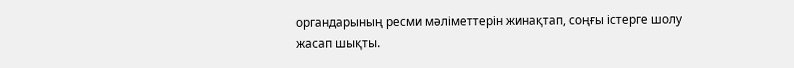органдарының ресми мәліметтерін жинақтап, соңғы істерге шолу жасап шықты.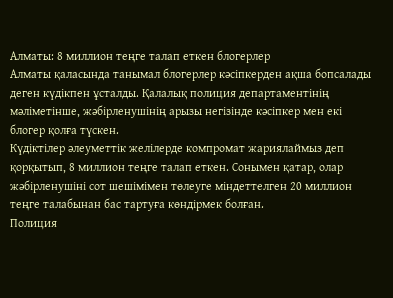Алматы: 8 миллион теңге талап еткен блогерлер
Алматы қаласында танымал блогерлер кәсіпкерден ақша бопсалады деген күдікпен ұсталды. Қалалық полиция департаментінің мәліметінше, жәбірленушінің арызы негізінде кәсіпкер мен екі блогер қолға түскен.
Күдіктілер әлеуметтік желілерде компромат жариялаймыз деп қорқытып, 8 миллион теңге талап еткен. Сонымен қатар, олар жәбірленушіні сот шешімімен төлеуге міндеттелген 20 миллион теңге талабынан бас тартуға көндірмек болған.
Полиция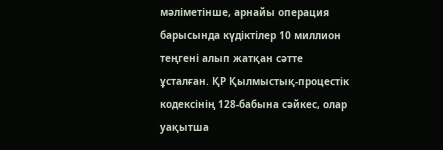мәліметінше, арнайы операция барысында күдіктілер 10 миллион теңгені алып жатқан сәтте ұсталған. ҚР Қылмыстық-процестік кодексінің 128-бабына сәйкес, олар уақытша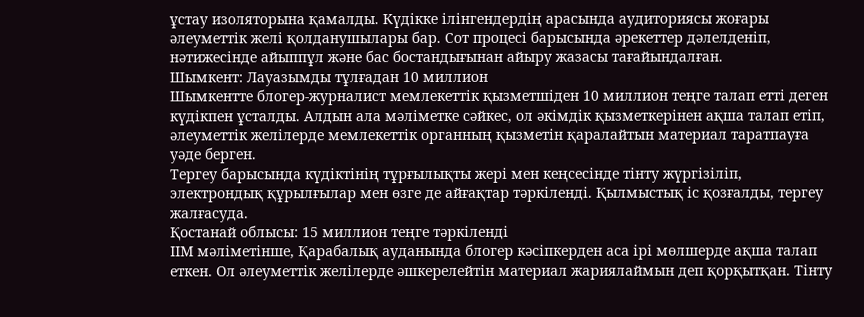ұстау изоляторына қамалды. Күдікке ілінгендердің арасында аудиториясы жоғары әлеуметтік желі қолданушылары бар. Сот процесі барысында әрекеттер дәлелденіп, нәтижесінде айыппұл және бас бостандығынан айыру жазасы тағайындалған.
Шымкент: Лауазымды тұлғадан 10 миллион
Шымкентте блогер-журналист мемлекеттік қызметшіден 10 миллион теңге талап етті деген күдікпен ұсталды. Алдын ала мәліметке сәйкес, ол әкімдік қызметкерінен ақша талап етіп, әлеуметтік желілерде мемлекеттік органның қызметін қаралайтын материал таратпауға уәде берген.
Тергеу барысында күдіктінің тұрғылықты жері мен кеңсесінде тінту жүргізіліп, электрондық құрылғылар мен өзге де айғақтар тәркіленді. Қылмыстық іс қозғалды, тергеу жалғасуда.
Қостанай облысы: 15 миллион теңге тәркіленді
ІІМ мәліметінше, Қарабалық ауданында блогер кәсіпкерден аса ірі мөлшерде ақша талап еткен. Ол әлеуметтік желілерде әшкерелейтін материал жариялаймын деп қорқытқан. Тінту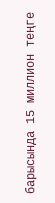барысында 15 миллион теңге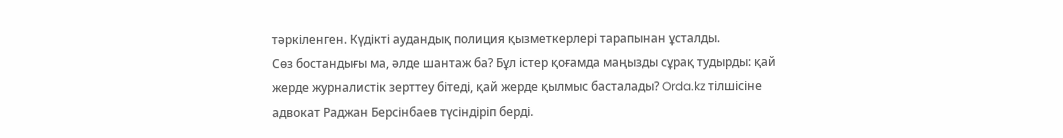тәркіленген. Күдікті аудандық полиция қызметкерлері тарапынан ұсталды.
Сөз бостандығы ма, әлде шантаж ба? Бұл істер қоғамда маңызды сұрақ тудырды: қай жерде журналистік зерттеу бітеді, қай жерде қылмыс басталады? Orda.kz тілшісіне адвокат Раджан Берсінбаев түсіндіріп берді.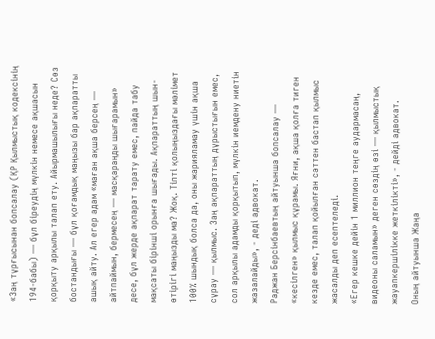«Заң тұрғысынан бопсалау (ҚР Қылмыстық кодексінің 194-бабы) — бұл біреудің мүлкін немесе ақшасын қорқыту арқылы талап ету. Айырмашылығы неде? Сөз бостандығы — бұл қоғамдық маңызы бар ақпаратты ашық айту. Ал егер адам «маған ақша берсең — айтпаймын, бермесең — масқараңды шығарамын» десе, бұл жерде ақпарат тарату емес, пайда табу мақсаты бірінші орынға шығады. Ақпараттың шын-өтірігі маңызды ма? Жоқ. Тіпті қолыңыздағы мәлімет 100% шындық болса да, оны жарияламау үшін ақша сұрау — қылмыс. Заң ақпараттың дұрыстығын емес, сол арқылы адамды қорқытып, мүлкін иемдену ниетін жазалайды», - деді адвокат.
Раджан Берсінбаевтың айтуынша бопсалау — «кесілген» қылмыс құрамы. Яғни, ақша қолға тиген кезде емес, талап қойылған сәттен бастап қылмыс жасалды деп есептеледі.
«Егер кешке дейін 1 миллион теңге аудармасаң, видеоны саламын» деген сөздің өзі — қылмыстық жауапкершілікке жеткілікті», - дейді адвокат.
Оның айтуынша Жаңа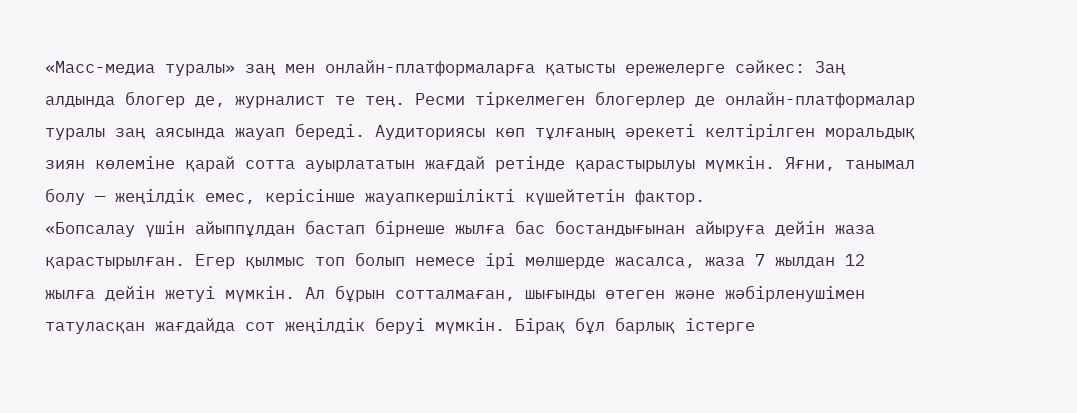«Масс-медиа туралы» заң мен онлайн-платформаларға қатысты ережелерге сәйкес: Заң алдында блогер де, журналист те тең. Ресми тіркелмеген блогерлер де онлайн-платформалар туралы заң аясында жауап береді. Аудиториясы көп тұлғаның әрекеті келтірілген моральдық зиян көлеміне қарай сотта ауырлататын жағдай ретінде қарастырылуы мүмкін. Яғни, танымал болу — жеңілдік емес, керісінше жауапкершілікті күшейтетін фактор.
«Бопсалау үшін айыппұлдан бастап бірнеше жылға бас бостандығынан айыруға дейін жаза қарастырылған. Егер қылмыс топ болып немесе ірі мөлшерде жасалса, жаза 7 жылдан 12 жылға дейін жетуі мүмкін. Ал бұрын сотталмаған, шығынды өтеген және жәбірленушімен татуласқан жағдайда сот жеңілдік беруі мүмкін. Бірақ бұл барлық істерге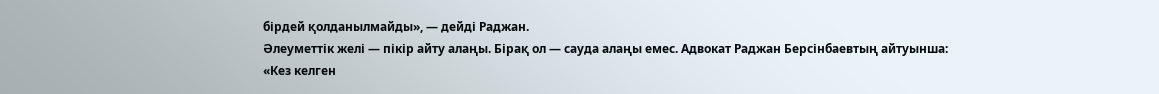бірдей қолданылмайды», — дейді Раджан.
Әлеуметтік желі — пікір айту алаңы. Бірақ ол — сауда алаңы емес. Адвокат Раджан Берсінбаевтың айтуынша:
«Кез келген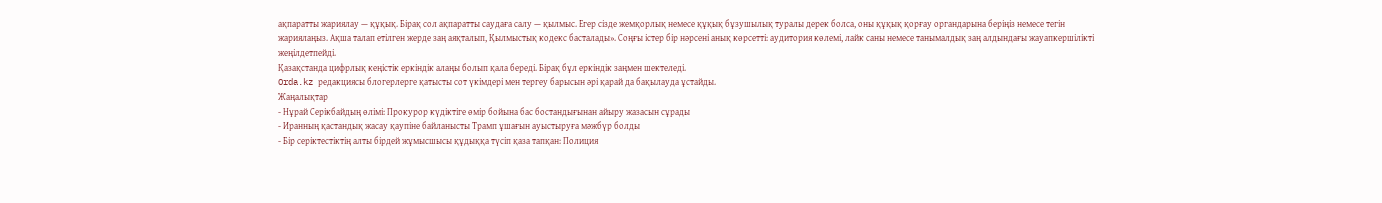ақпаратты жариялау — құқық. Бірақ сол ақпаратты саудаға салу — қылмыс. Егер сізде жемқорлық немесе құқық бұзушылық туралы дерек болса, оны құқық қорғау органдарына беріңіз немесе тегін жариялаңыз. Ақша талап етілген жерде заң аяқталып, Қылмыстық кодекс басталады». Соңғы істер бір нәрсені анық көрсетті: аудитория көлемі, лайк саны немесе танымалдық заң алдындағы жауапкершілікті жеңілдетпейді.
Қазақстанда цифрлық кеңістік еркіндік алаңы болып қала береді. Бірақ бұл еркіндік заңмен шектеледі.
Orda.kz редакциясы блогерлерге қатысты сот үкімдері мен тергеу барысын әрі қарай да бақылауда ұстайды.
Жаңалықтар
- Нұрай Серікбайдың өлімі: Прокурор күдіктіге өмір бойына бас бостандығынан айыру жазасын сұрады
- Иранның қастандық жасау қаупіне байланысты Трамп ұшағын ауыстыруға мәжбүр болды
- Бір серіктестіктің алты бірдей жұмысшысы құдыққа түсіп қаза тапқан: Полиция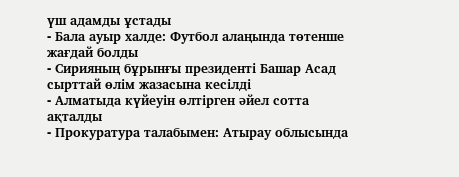үш адамды ұстады
- Бала ауыр халде: Футбол алаңында төтенше жағдай болды
- Сирияның бұрынғы президенті Башар Асад сырттай өлім жазасына кесілді
- Алматыда күйеуін өлтірген әйел сотта ақталды
- Прокуратура талабымен: Атырау облысында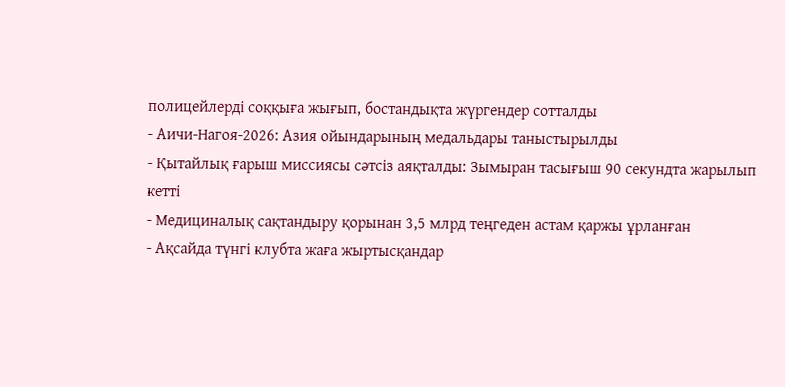полицейлерді соққыға жығып, бостандықта жүргендер сотталды
- Аичи-Нагоя-2026: Азия ойындарының медальдары таныстырылды
- Қытайлық ғарыш миссиясы сәтсіз аяқталды: Зымыран тасығыш 90 секундта жарылып кетті
- Медициналық сақтандыру қорынан 3,5 млрд теңгеден астам қаржы ұрланған
- Ақсайда түнгі клубта жаға жыртысқандар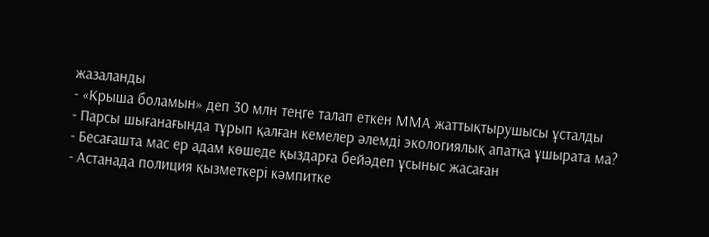жазаланды
- «Крыша боламын» деп 30 млн теңге талап еткен ММА жаттықтырушысы ұсталды
- Парсы шығанағында тұрып қалған кемелер әлемді экологиялық апатқа ұшырата ма?
- Бесағашта мас ер адам көшеде қыздарға бейәдеп ұсыныс жасаған
- Астанада полиция қызметкері кәмпитке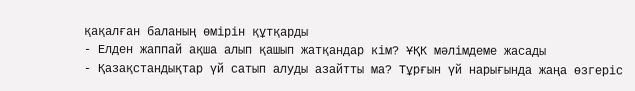қақалған баланың өмірін құтқарды
- Елден жаппай ақша алып қашып жатқандар кім? ҰҚК мәлімдеме жасады
- Қазақстандықтар үй сатып алуды азайтты ма? Тұрғын үй нарығында жаңа өзгеріс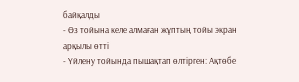байқалды
- Өз тойына келе алмаған жұптың тойы экран арқылы өтті
- Үйлену тойында пышақтап өлтірген: Ақтөбе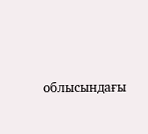облысындағы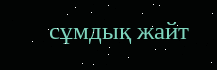сұмдық жайт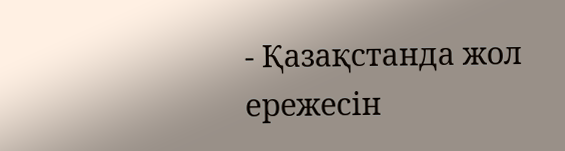- Қазақстанда жол ережесін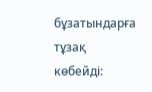бұзатындарға тұзақ көбейді: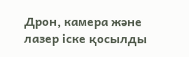Дрон, камера және лазер іске қосылды